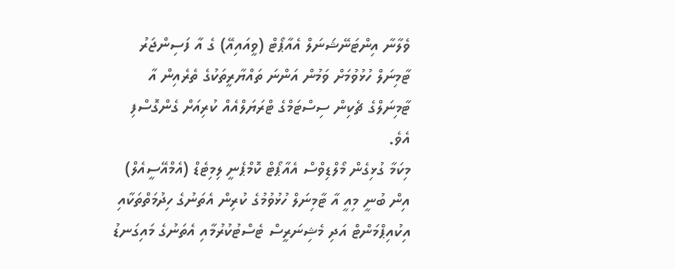ވެލާނާ އިންޓަނޭޝަނަލް އެއާޕޯޓް (ވީއައިއޭ) ގެ އާ ފަސިންޖަރު ޓާމިނަލް ހުޅުވުމަށް ވަމުން އަންނަ ތައްޔާރީތަކުގެ ތެރެއިން އާ ޓާމިނަލްގެ ޗެކިން ސިސްޓަމްގެ ޓްރަޔަލްއެއް ކުރިއަށް ގެންގޮސްފި އެވެ.
މިކަމާ ގުޅިގެން މޯލްޑިވްސް އެއާޕޯޓް ކޮމްޕެނީ ލިމިޓެޑް (އެމްއޭސީއެލް) އިން ބުނީ މިއީ އާ ޓާމިނަލް ހުޅުވުމުގެ ކުރިން އެތަނުގެ ހިދުމަތްތަކާއި އިކުއިޕްމަންޓް އަދި މެޝިނަރީސް ޓެސްޓުކުރުމާއި އެތަނުގެ މައިގަނޑު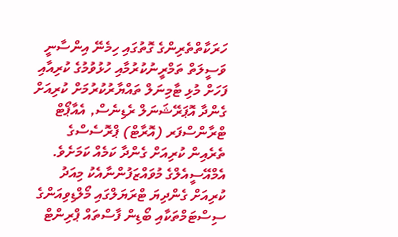ހަރަކާތްތެރިންގެ ގޮތުގައި ހިމެނޭ އިންސާނީ ވަސީލަތް ތަމްރީނުކުރުމާއި ހުޅުވުމުގެ ކުރިއާއި ފަހަށް މުޅި ޓާމިނަލް ތައްޔާރުކުރުމަށް ކުރިއަށް ގެންދާ އޮޕަރޭޝަނަލް ރެޑިނެސް, އެއާޕޯޓް ޓްރާންސްފަރ (އޮރާޓް) ޕްރޮސެސްގެ ތެރެއިން ކުރިއަށް ގެންދާ ކަމެއް ކަމަށެވެ.
އެމްއޭސީއެލްގެ މުވައްޒަފުންނާއެކު މިއަދު ކުރިއަށް ގެންދިޔަ ޓްރަޔަލްގައި މޯލްޑިވިއަންގެ ސިސްޓަމްތަކާއި ބޯޑިން ފާސްތައް ޕްރިންޓް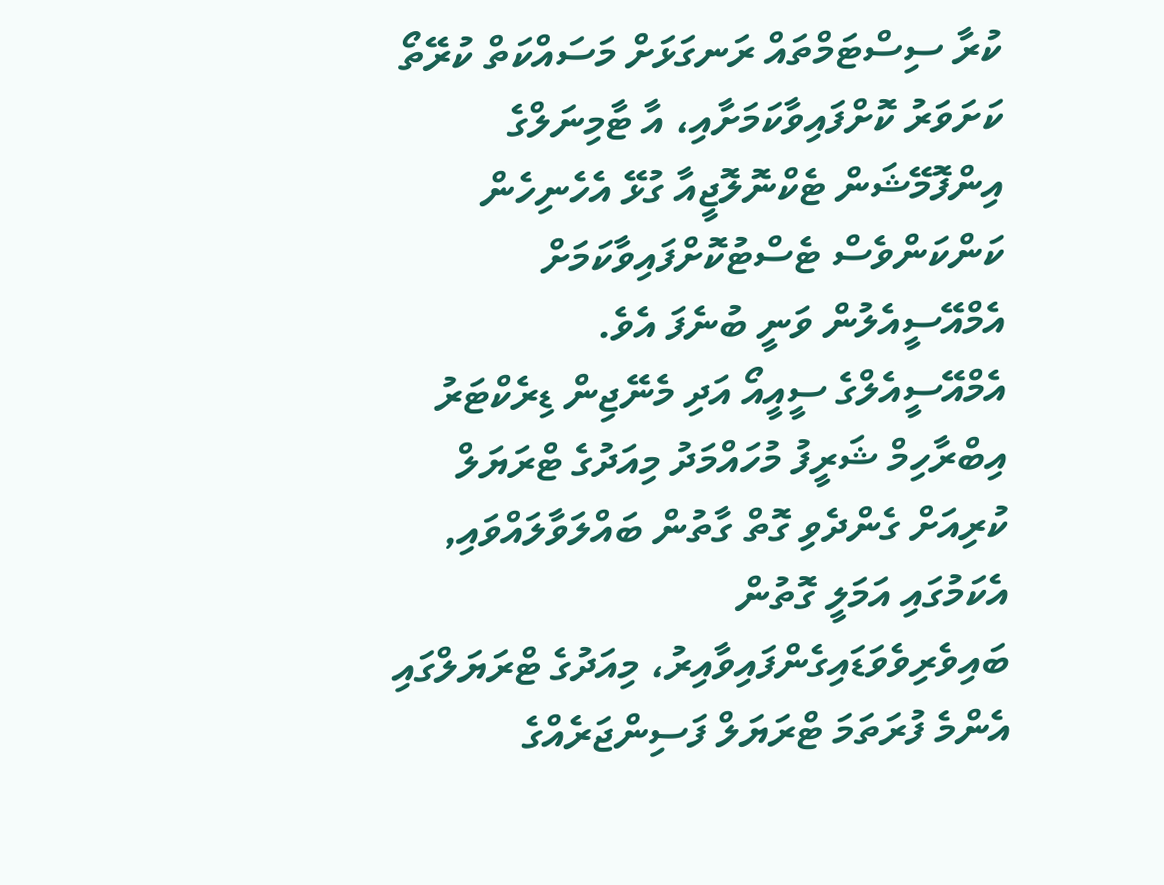ކުރާ ސިސްޓަމްތައް ރަނގަޅަށް މަސައްކަތް ކުރޭތޯ ކަށަވަރު ކޮށްފައިވާކަމަށާއި، އާ ޓާމިނަލްގެ އިންފޮމޭޝަން ޓެކްނޮލޮޖީއާ ގުޅޭ އެހެނިހެން ކަންކަންވެސް ޓެސްޓުކޮށްފައިވާކަމަށް އެމްއޭސީއެލުން ވަނީ ބުނެފަ އެވެ.
އެމްއޭސީއެލްގެ ސީއީއޯ އަދި މެނޭޖިން ޑިރެކްޓަރު އިބްރާހިމް ޝަރީފު މުހައްމަދު މިއަދުގެ ޓްރަޔަލް ކުރިއަށް ގެންދެވި ގޮތް ގާތުން ބައްލަވާލައްވައި, އެކަމުގައި އަމަލީ ގޮތުން ބައިވެރިވެވަޑައިގެންފައިވާއިރު، މިއަދުގެ ޓްރަޔަލްގައި އެންމެ ފުރަތަމަ ޓްރަޔަލް ފަސިންޖަރެއްގެ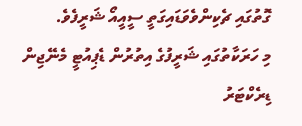ގޮތުގައި ޗެކިންވެވަޑައިގަތީ ސީއީއޯ ޝަރީފެވެ.
މި ހަރަކާތުގައި ޝަރީފުގެ އިތުރުން ޑެޕިއުޓީ މެނޭޖިން ޑިރެކްޓަރު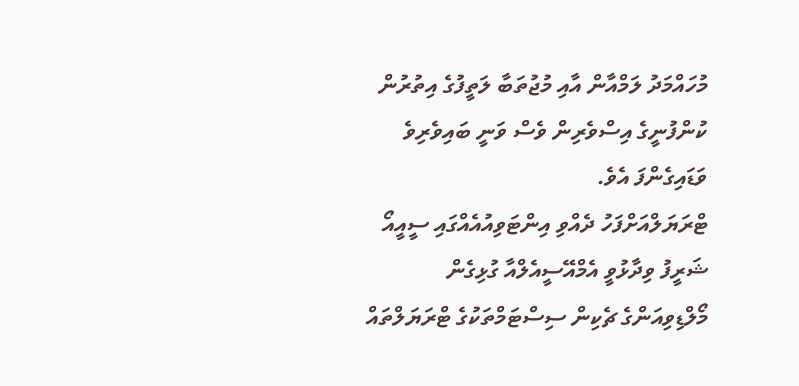މުހައްމަދު ލަމްއާން އާއި މުޖުތަބާ ލަތީފުގެ އިތުރުން ކުންފުނީގެ އިސްވެރިން ވެސް ވަނީ ބައިވެރިވެ ވަޑައިގެންފަ އެވެ.
ޓްރަޔަލްއަށްފަހު ދެއްވި އިންޓަވިއުއެއްގައި ސީއީއޯ ޝަރީފު ވިދާޅުވީ އެމްއޭސީއެލްއާ ގުޅިގެން މޯލްޑިވިއަންގެ ޗެކިން ސިސްޓަމްތަކުގެ ޓްރަޔަލްތައް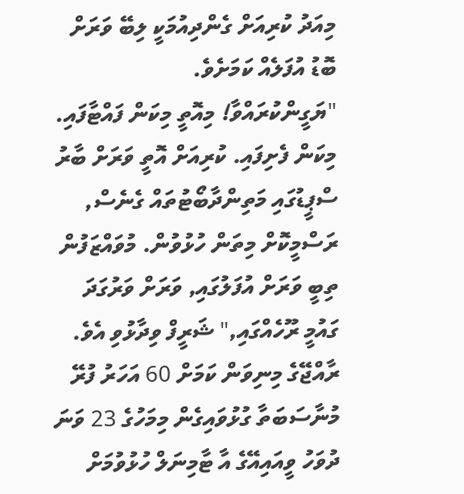މިއަދު ކުރިއަށް ގެންދިއުމަކީ ލިބޭ ވަރަށް ބޮޑު އުފަލެއް ކަމަށެވެ.
"ޔަގީންކުރައްވާ! މިއޮތީ މިކަން ފައްޓާފައި. މިކަން ފެށިފައި. ކުރިއަށް އޮތީ ވަރަށް ބާރު ސްޕީޑުގައި މަތިންދާބޯޓުތައް ގެނެސް, ރަސްމީކޮށް މިތަން ހުޅުވުން. މުވައްޒަފުން ތިބީ ވަރަށް އުފަލުގައި, ވަރަށް ވަރުގަދަ ގައުމީ ރޫހެއްގައި," ޝަރީފް ވިދާޅުވި އެވެ.
ރާއްޖޭގެ މިނިވަން ކަމަށް 60 އަހަރު ފުރޭ މުނާސަބަތާ ގުޅުވައިގެން މިމަހުގެ 23 ވަނަ ދުވަހު ވީއައިއޭގެ އާ ޓާމިނަލް ހުޅުވުމަށް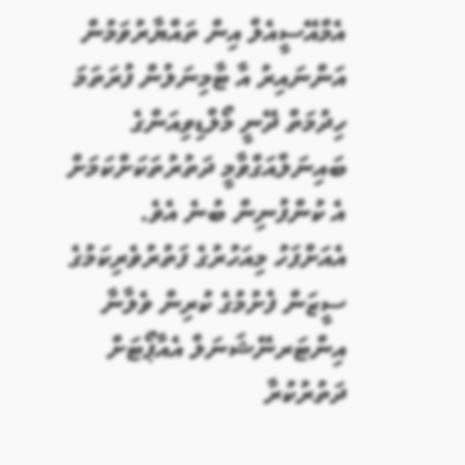އެމްއޭސީއެލް އިން ތައްޔާރުވަމުން އަންނައިރު އާ ޓާމިނަލުން ފުރަތަމަ ހިދުމަތް ދޭނީ މޯލްޑިވިއަންގެ ބައިނަލްއަގްވާމީ ދަތުރުތަކަށްކަމަށް އެ ކުންފުނިން ބުނެ އެވެ.
އެއަށްފަހު މިއަހުރުގެ ފަތުރުވެރިކަމުގެ ސީޒަން ފެށުމުގެ ކުރިން ވެލާނާ އިންޓަރނޭޝަނަލް އެއާޕޯޓަށް ދަތުރުކުރާ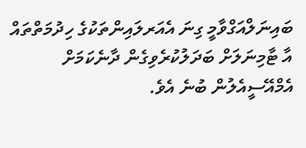ބައިނަލްއަގްވާމީ ގިނަ އެއަރލައިންތަކުގެ ހިދުމަތްތައް އާ ޓާމިނަލަށް ބަދަލުކުރެވިގެން ދާނެކަމަށް އެމްއޭސީއެލުން ބުނެ އެވެ.